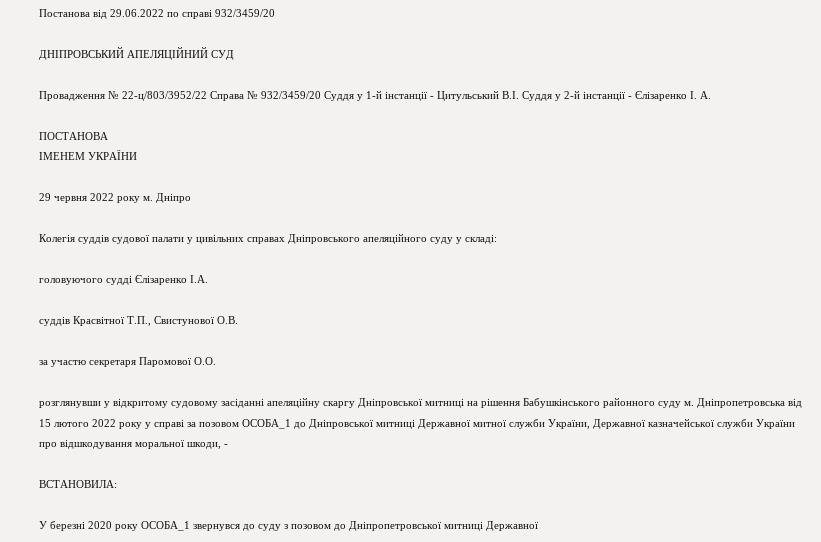Постанова від 29.06.2022 по справі 932/3459/20

ДНІПРОВСЬКИЙ АПЕЛЯЦІЙНИЙ СУД

Провадження № 22-ц/803/3952/22 Справа № 932/3459/20 Суддя у 1-й інстанції - Цитульський В.І. Суддя у 2-й інстанції - Єлізаренко І. А.

ПОСТАНОВА
ІМЕНЕМ УКРАЇНИ

29 червня 2022 року м. Дніпро

Колегія суддів судової палати у цивільних справах Дніпровського апеляційного суду у складі:

головуючого судді Єлізаренко І.А.

суддів Красвітної Т.П., Свистунової О.В.

за участю секретаря Паромової О.О.

розглянувши у відкритому судовому засіданні апеляційну скаргу Дніпровської митниці на рішення Бабушкінського районного суду м. Дніпропетровська від 15 лютого 2022 року у справі за позовом ОСОБА_1 до Дніпровської митниці Державної митної служби України, Державної казначейської служби України про відшкодування моральної шкоди, -

ВСТАНОВИЛА:

У березні 2020 року ОСОБА_1 звернувся до суду з позовом до Дніпропетровської митниці Державної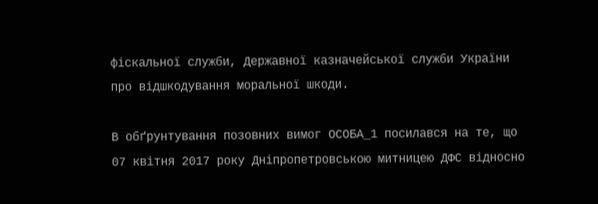фіскальної служби, Державної казначейської служби України про відшкодування моральної шкоди.

В обґрунтування позовних вимог ОСОБА_1 посилався на те, що 07 квітня 2017 року Дніпропетровською митницею ДФС відносно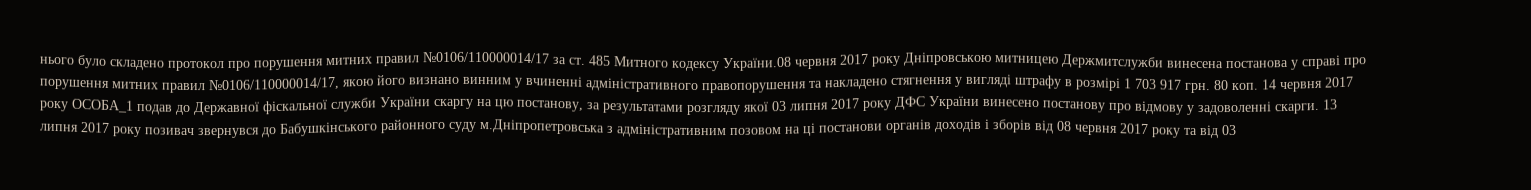нього було складено протокол про порушення митних правил №0106/110000014/17 за ст. 485 Митного кодексу України.08 червня 2017 року Дніпровською митницею Держмитслужби винесена постанова у справі про порушення митних правил №0106/110000014/17, якою його визнано винним у вчиненні адміністративного правопорушення та накладено стягнення у вигляді штрафу в розмірі 1 703 917 грн. 80 коп. 14 червня 2017 року ОСОБА_1 подав до Державної фіскальної служби України скаргу на цю постанову, за результатами розгляду якої 03 липня 2017 року ДФС України винесено постанову про відмову у задоволенні скарги. 13 липня 2017 року позивач звернувся до Бабушкінського районного суду м.Дніпропетровська з адміністративним позовом на ці постанови органів доходів і зборів від 08 червня 2017 року та від 03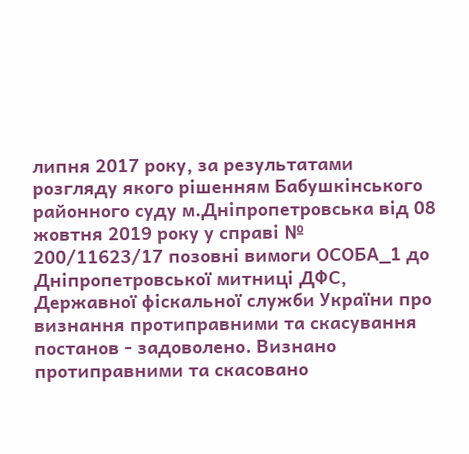липня 2017 року, за результатами розгляду якого рішенням Бабушкінського районного суду м.Дніпропетровська від 08 жовтня 2019 року у справі № 200/11623/17 позовні вимоги ОСОБА_1 до Дніпропетровської митниці ДФС, Державної фіскальної служби України про визнання протиправними та скасування постанов - задоволено. Визнано протиправними та скасовано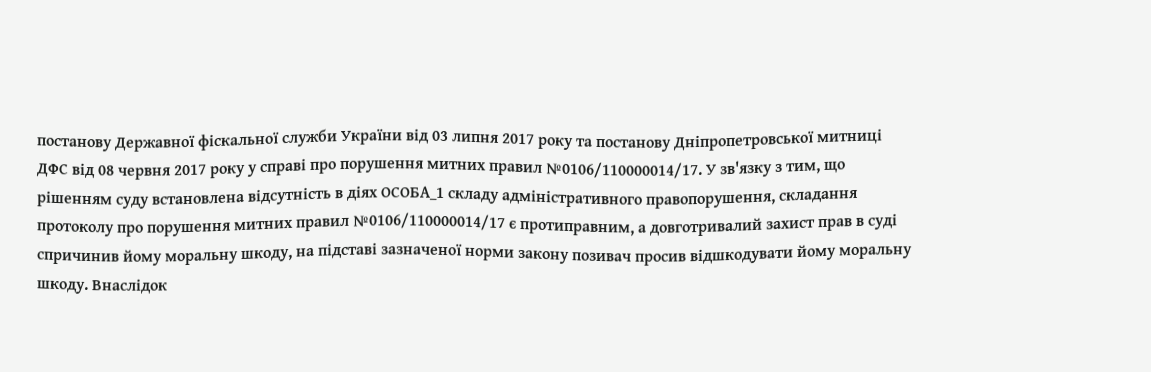постанову Державної фіскальної служби України від 03 липня 2017 року та постанову Дніпропетровської митниці ДФС від 08 червня 2017 року у справі про порушення митних правил №0106/110000014/17. У зв'язку з тим, що рішенням суду встановлена відсутність в діях ОСОБА_1 складу адміністративного правопорушення, складання протоколу про порушення митних правил №0106/110000014/17 є протиправним, а довготривалий захист прав в суді спричинив йому моральну шкоду, на підставі зазначеної норми закону позивач просив відшкодувати йому моральну шкоду. Внаслідок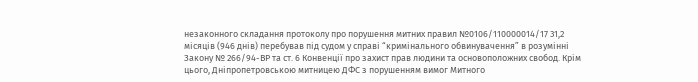незаконного складання протоколу про порушення митних правил №0106/110000014/17 31,2 місяців (946 днів) перебував під судом у справі “кримінального обвинувачення” в розумінні Закону № 266/94-ВР та ст. 6 Конвенції про захист прав людини та основоположних свобод. Крім цього, Дніпропетровською митницею ДФС з порушенням вимог Митного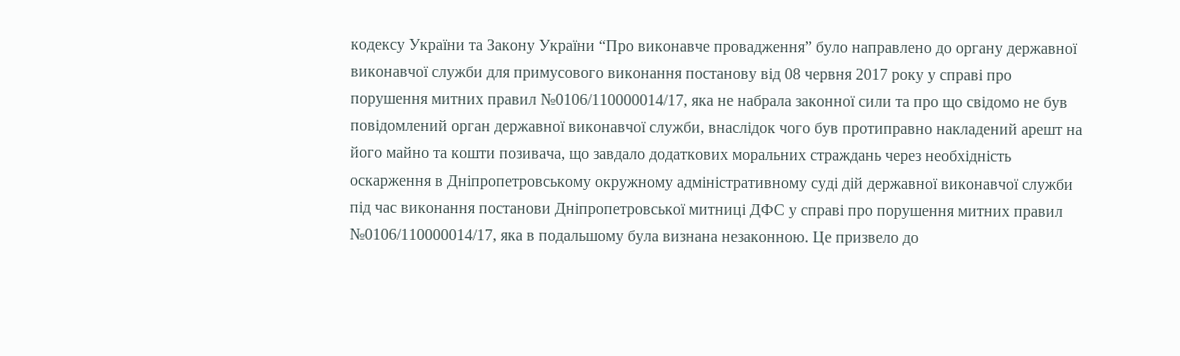кодексу України та Закону України “Про виконавче провадження” було направлено до органу державної виконавчої служби для примусового виконання постанову від 08 червня 2017 року у справі про порушення митних правил №0106/110000014/17, яка не набрала законної сили та про що свідомо не був повідомлений орган державної виконавчої служби, внаслідок чого був протиправно накладений арешт на його майно та кошти позивача, що завдало додаткових моральних страждань через необхідність оскарження в Дніпропетровському окружному адміністративному суді дій державної виконавчої служби під час виконання постанови Дніпропетровської митниці ДФС у справі про порушення митних правил №0106/110000014/17, яка в подальшому була визнана незаконною. Це призвело до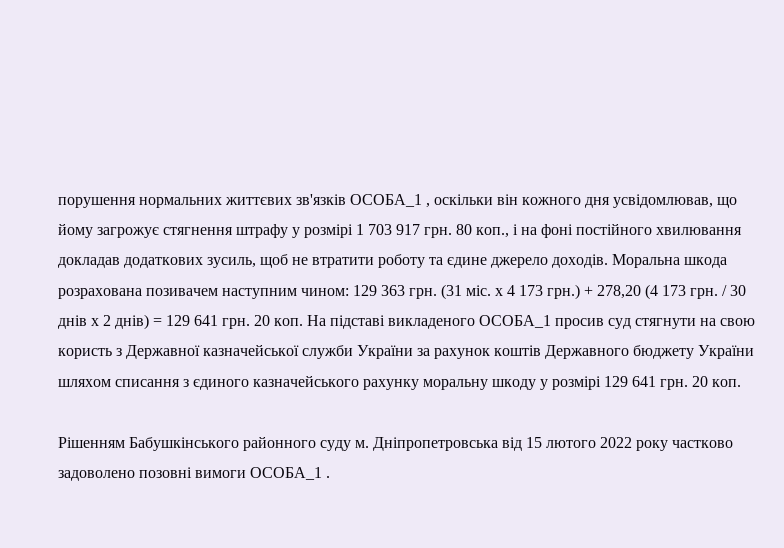порушення нормальних життєвих зв'язків ОСОБА_1 , оскільки він кожного дня усвідомлював, що йому загрожує стягнення штрафу у розмірі 1 703 917 грн. 80 коп., і на фоні постійного хвилювання докладав додаткових зусиль, щоб не втратити роботу та єдине джерело доходів. Моральна шкода розрахована позивачем наступним чином: 129 363 грн. (31 міс. х 4 173 грн.) + 278,20 (4 173 грн. / 30 днів х 2 днів) = 129 641 грн. 20 коп. На підставі викладеного ОСОБА_1 просив суд стягнути на свою користь з Державної казначейської служби України за рахунок коштів Державного бюджету України шляхом списання з єдиного казначейського рахунку моральну шкоду у розмірі 129 641 грн. 20 коп.

Рішенням Бабушкінського районного суду м. Дніпропетровська від 15 лютого 2022 року частково задоволено позовні вимоги ОСОБА_1 .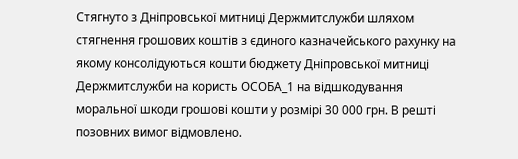Стягнуто з Дніпровської митниці Держмитслужби шляхом стягнення грошових коштів з єдиного казначейського рахунку на якому консолідуються кошти бюджету Дніпровської митниці Держмитслужби на користь ОСОБА_1 на відшкодування моральної шкоди грошові кошти у розмірі 30 000 грн. В решті позовних вимог відмовлено.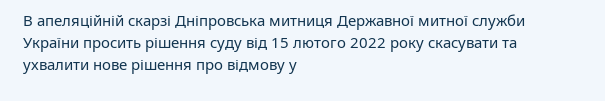В апеляційній скарзі Дніпровська митниця Державної митної служби України просить рішення суду від 15 лютого 2022 року скасувати та ухвалити нове рішення про відмову у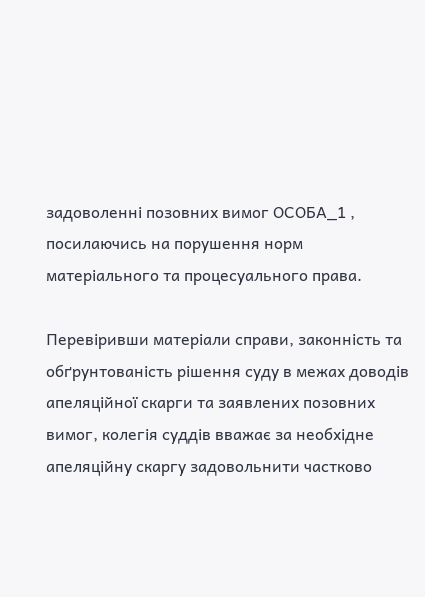задоволенні позовних вимог ОСОБА_1 , посилаючись на порушення норм матеріального та процесуального права.

Перевіривши матеріали справи, законність та обґрунтованість рішення суду в межах доводів апеляційної скарги та заявлених позовних вимог, колегія суддів вважає за необхідне апеляційну скаргу задовольнити частково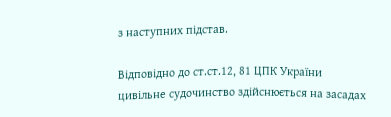з наступних підстав.

Відповідно до ст.ст.12, 81 ЦПК України цивільне судочинство здійснюється на засадах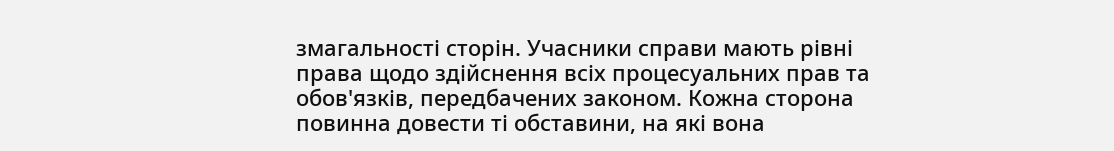змагальності сторін. Учасники справи мають рівні права щодо здійснення всіх процесуальних прав та обов'язків, передбачених законом. Кожна сторона повинна довести ті обставини, на які вона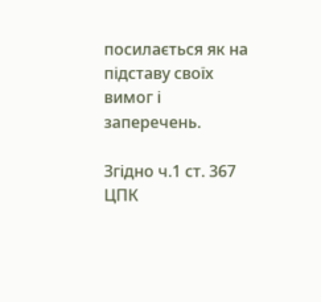посилається як на підставу своїх вимог і заперечень.

Згідно ч.1 ст. 367 ЦПК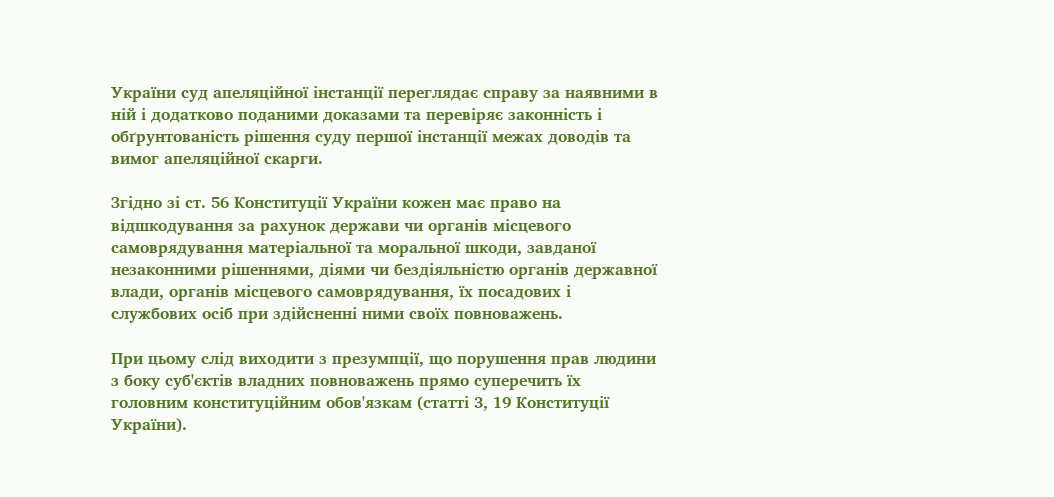України суд апеляційної інстанції переглядає справу за наявними в ній і додатково поданими доказами та перевіряє законність і обґрунтованість рішення суду першої інстанції межах доводів та вимог апеляційної скарги.

Згідно зі ст. 56 Конституції України кожен має право на відшкодування за рахунок держави чи органів місцевого самоврядування матеріальної та моральної шкоди, завданої незаконними рішеннями, діями чи бездіяльністю органів державної влади, органів місцевого самоврядування, їх посадових і службових осіб при здійсненні ними своїх повноважень.

При цьому слід виходити з презумпції, що порушення прав людини з боку суб'єктів владних повноважень прямо суперечить їх головним конституційним обов'язкам (статті 3, 19 Конституції України).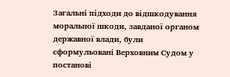Загальні підходи до відшкодування моральної шкоди, завданої органом державної влади, були сформульовані Верховним Судом у постанові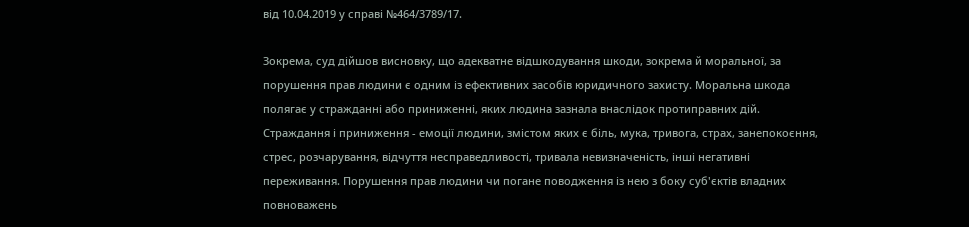від 10.04.2019 у справі №464/3789/17.

Зокрема, суд дійшов висновку, що адекватне відшкодування шкоди, зокрема й моральної, за порушення прав людини є одним із ефективних засобів юридичного захисту. Моральна шкода полягає у стражданні або приниженні, яких людина зазнала внаслідок протиправних дій. Страждання і приниження - емоції людини, змістом яких є біль, мука, тривога, страх, занепокоєння, стрес, розчарування, відчуття несправедливості, тривала невизначеність, інші негативні переживання. Порушення прав людини чи погане поводження із нею з боку суб'єктів владних повноважень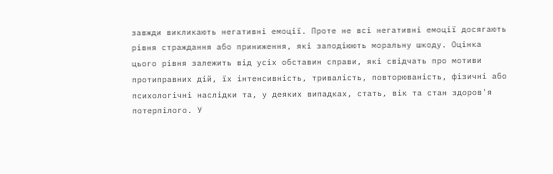завжди викликають негативні емоції. Проте не всі негативні емоції досягають рівня страждання або приниження, які заподіюють моральну шкоду. Оцінка цього рівня залежить від усіх обставин справи, які свідчать про мотиви протиправних дій, їх інтенсивність, тривалість, повторюваність, фізичні або психологічні наслідки та, у деяких випадках, стать, вік та стан здоров'я потерпілого. У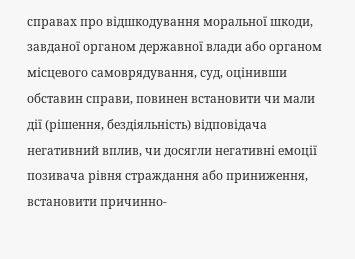справах про відшкодування моральної шкоди, завданої органом державної влади або органом місцевого самоврядування, суд, оцінивши обставин справи, повинен встановити чи мали дії (рішення, бездіяльність) відповідача негативний вплив, чи досягли негативні емоції позивача рівня страждання або приниження, встановити причинно-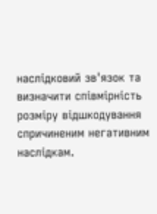наслідковий зв'язок та визначити співмірність розміру відшкодування спричиненим негативним наслідкам.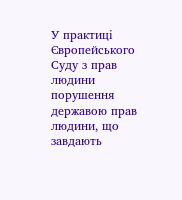У практиці Європейського Суду з прав людини порушення державою прав людини, що завдають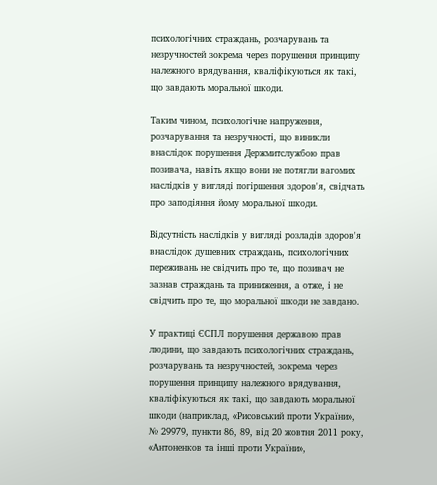психологічних страждань, розчарувань та незручностей зокрема через порушення принципу належного врядування, кваліфікуються як такі, що завдають моральної шкоди.

Таким чином, психологічне напруження, розчарування та незручності, що виникли внаслідок порушення Держмитслужбою прав позивача, навіть якщо вони не потягли вагомих наслідків у вигляді погіршення здоров'я, свідчать про заподіяння йому моральної шкоди.

Відсутність наслідків у вигляді розладів здоров'я внаслідок душевних страждань, психологічних переживань не свідчить про те, що позивач не зазнав страждань та приниження, а отже, і не свідчить про те, що моральної шкоди не завдано.

У практиці ЄСПЛ порушення державою прав людини, що завдають психологічних страждань, розчарувань та незручностей, зокрема через порушення принципу належного врядування, кваліфікуються як такі, що завдають моральної шкоди (наприклад, «Рисовський проти України», № 29979, пункти 86, 89, від 20 жовтня 2011 року, «Антоненков та інші проти України»,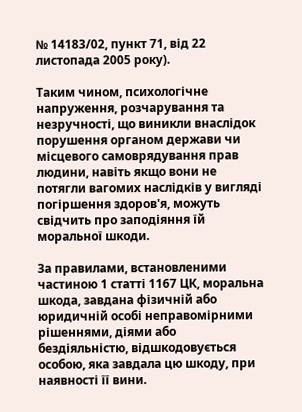№ 14183/02, пункт 71, від 22 листопада 2005 року).

Таким чином, психологічне напруження, розчарування та незручності, що виникли внаслідок порушення органом держави чи місцевого самоврядування прав людини, навіть якщо вони не потягли вагомих наслідків у вигляді погіршення здоров'я, можуть свідчить про заподіяння їй моральної шкоди.

За правилами, встановленими частиною 1 статті 1167 ЦК, моральна шкода, завдана фізичній або юридичній особі неправомірними рішеннями, діями або бездіяльністю, відшкодовується особою, яка завдала цю шкоду, при наявності її вини.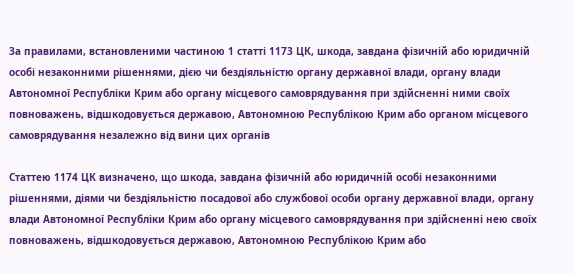За правилами, встановленими частиною 1 статті 1173 ЦК, шкода, завдана фізичній або юридичній особі незаконними рішеннями, дією чи бездіяльністю органу державної влади, органу влади Автономної Республіки Крим або органу місцевого самоврядування при здійсненні ними своїх повноважень, відшкодовується державою, Автономною Республікою Крим або органом місцевого самоврядування незалежно від вини цих органів

Статтею 1174 ЦК визначено, що шкода, завдана фізичній або юридичній особі незаконними рішеннями, діями чи бездіяльністю посадової або службової особи органу державної влади, органу влади Автономної Республіки Крим або органу місцевого самоврядування при здійсненні нею своїх повноважень, відшкодовується державою, Автономною Республікою Крим або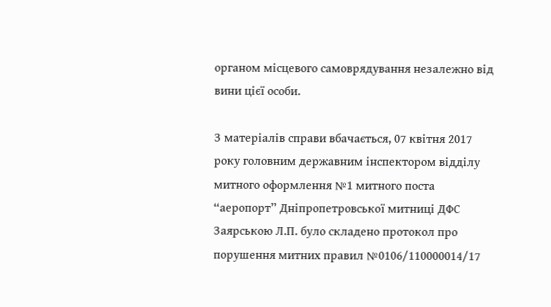органом місцевого самоврядування незалежно від вини цієї особи.

З матеріалів справи вбачається, 07 квітня 2017 року головним державним інспектором відділу митного оформлення №1 митного поста “аеропорт” Дніпропетровської митниці ДФС Заярською Л.П. було складено протокол про порушення митних правил №0106/110000014/17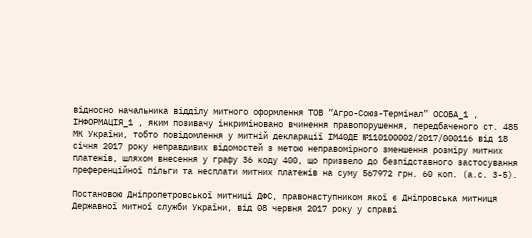відносно начальника відділу митного оформлення ТОВ “Агро-Союз-Термінал” ОСОБА_1 , ІНФОРМАЦІЯ_1 , яким позивачу інкриміновано вчинення правопорушення, передбаченого ст. 485 МК України, тобто повідомлення у митній декларації ІМ40ДЕ №110100002/2017/000116 від 18 січня 2017 року неправдивих відомостей з метою неправомірного зменшення розміру митних платежів, шляхом внесення у графу 36 коду 400, що призвело до безпідставного застосування преференційної пільги та несплати митних платежів на суму 567972 грн. 60 коп. (а.с. 3-5).

Постановою Дніпропетровської митниці ДФС, правонаступником якої є Дніпровська митниця Державної митної служби України, від 08 червня 2017 року у справі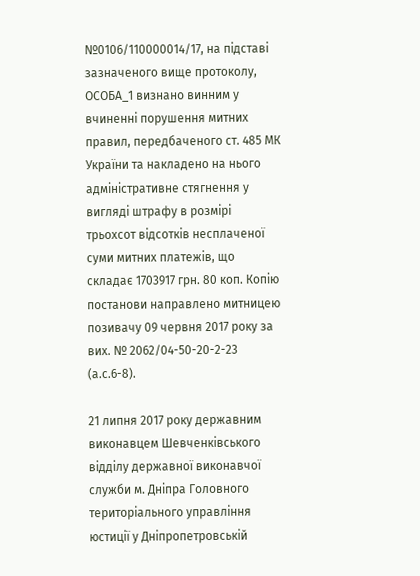№0106/110000014/17, на підставі зазначеного вище протоколу, ОСОБА_1 визнано винним у вчиненні порушення митних правил, передбаченого ст. 485 МК України та накладено на нього адміністративне стягнення у вигляді штрафу в розмірі трьохсот відсотків несплаченої суми митних платежів, що складає 1703917 грн. 80 коп. Копію постанови направлено митницею позивачу 09 червня 2017 року за вих. № 2062/04-50-20-2-23 (а.с.6-8).

21 липня 2017 року державним виконавцем Шевченківського відділу державної виконавчої служби м. Дніпра Головного територіального управління юстиції у Дніпропетровській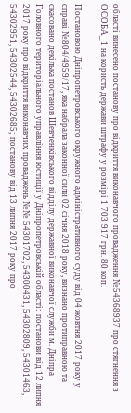області винесено постанову про відкриття виконавчого провадження №54368937 про стягнення з ОСОБА_1 на користь держави штрафу у розмірі 1 703 917 грн. 80 коп.

Постановою Дніпропетровського окружного адміністративного суду від 04 жовтня 2017 року у справі №804/4959/17, яка набрала законної сили 02 січня 2018 року, визнано протиправною та скасовано декілька постанов Шевченківського відділу державної виконавчої служби м. Дніпра Головного територіального управління юстиції у Дніпропетровській області: постанови від 12 липня 2017 року про відкриття виконавчих проваджень №№ 54301702, 54300431, 54302809, 54301463, 54302951, 54302544, 54302685; постанову від 13 липня 2017 року про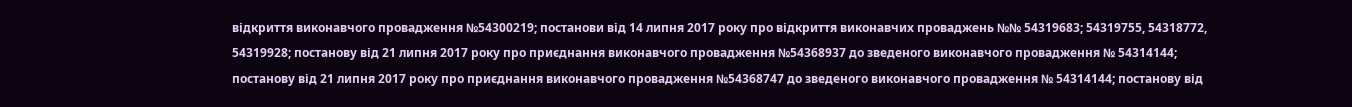відкриття виконавчого провадження №54300219; постанови від 14 липня 2017 року про відкриття виконавчих проваджень №№ 54319683; 54319755, 54318772, 54319928; постанову від 21 липня 2017 року про приєднання виконавчого провадження №54368937 до зведеного виконавчого провадження № 54314144; постанову від 21 липня 2017 року про приєднання виконавчого провадження №54368747 до зведеного виконавчого провадження № 54314144; постанову від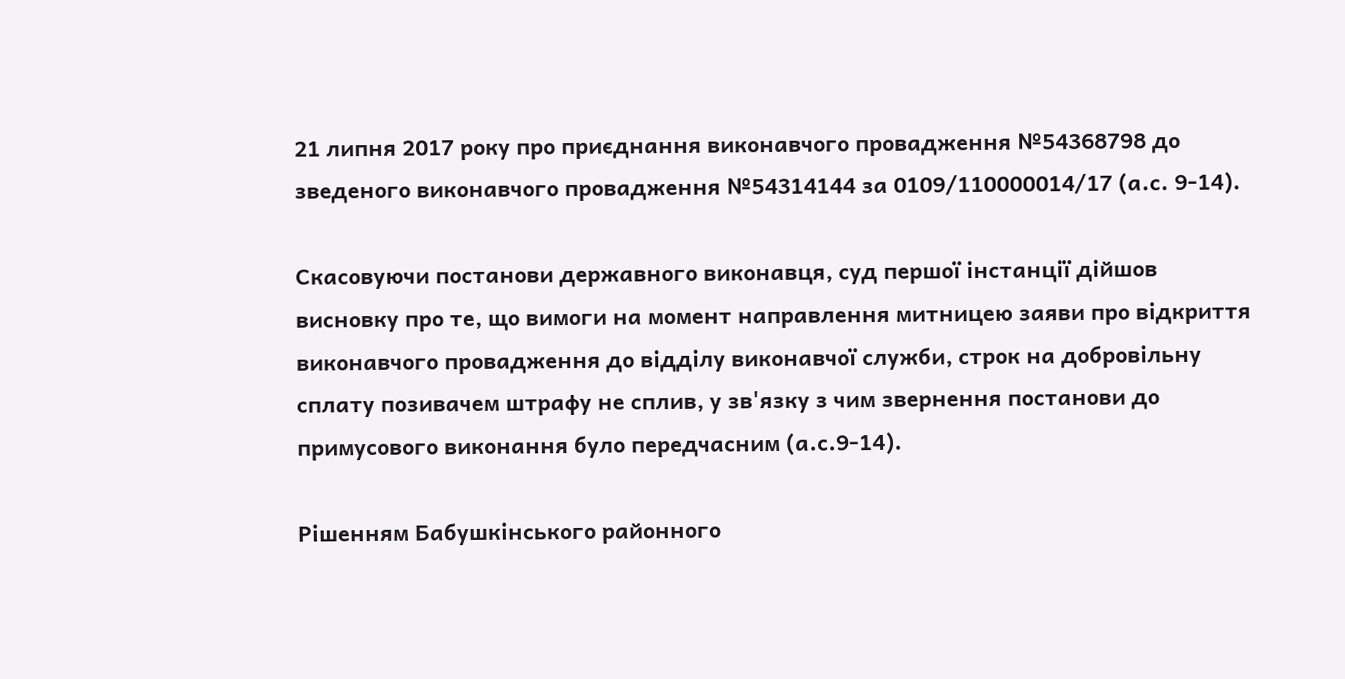21 липня 2017 року про приєднання виконавчого провадження №54368798 до зведеного виконавчого провадження №54314144 за 0109/110000014/17 (а.с. 9-14).

Скасовуючи постанови державного виконавця, суд першої інстанції дійшов висновку про те, що вимоги на момент направлення митницею заяви про відкриття виконавчого провадження до відділу виконавчої служби, строк на добровільну сплату позивачем штрафу не сплив, у зв'язку з чим звернення постанови до примусового виконання було передчасним (а.с.9-14).

Рішенням Бабушкінського районного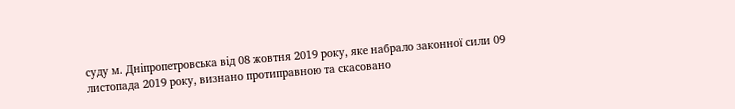суду м. Дніпропетровська від 08 жовтня 2019 року, яке набрало законної сили 09 листопада 2019 року, визнано протиправною та скасовано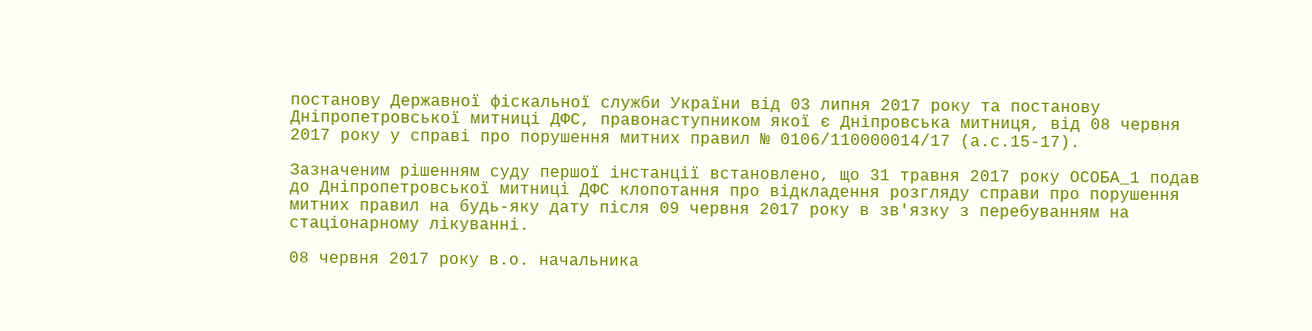постанову Державної фіскальної служби України від 03 липня 2017 року та постанову Дніпропетровської митниці ДФС, правонаступником якої є Дніпровська митниця, від 08 червня 2017 року у справі про порушення митних правил № 0106/110000014/17 (а.с.15-17).

Зазначеним рішенням суду першої інстанції встановлено, що 31 травня 2017 року ОСОБА_1 подав до Дніпропетровської митниці ДФС клопотання про відкладення розгляду справи про порушення митних правил на будь-яку дату після 09 червня 2017 року в зв'язку з перебуванням на стаціонарному лікуванні.

08 червня 2017 року в.о. начальника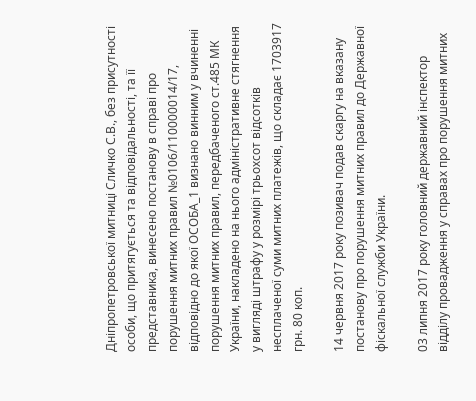Дніпропетровської митниці Сличко С.В., без присутності особи, що притягується та відповідальності, та її представника, винесено постанову в справі про порушення митних правил №0106/110000014/17, відповідно до якої ОСОБА_1 визнано винним у вчиненні порушення митних правил, передбаченого ст.485 МК України, накладено на нього адміністративне стягнення у вигляді штрафу у розмірі трьохсот відсотків несплаченої суми митних платежів, що складає 1703917 грн. 80 коп.

14 червня 2017 року позивач подав скаргу на вказану постанову про порушення митних правил до Державної фіскальної служби України.

03 липня 2017 року головний державний інспектор відділу провадження у справах про порушення митних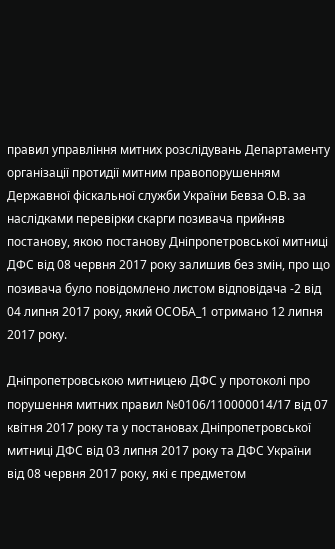правил управління митних розслідувань Департаменту організації протидії митним правопорушенням Державної фіскальної служби України Бевза О.В. за наслідками перевірки скарги позивача прийняв постанову, якою постанову Дніпропетровської митниці ДФС від 08 червня 2017 року залишив без змін, про що позивача було повідомлено листом відповідача -2 від 04 липня 2017 року, який ОСОБА_1 отримано 12 липня 2017 року.

Дніпропетровською митницею ДФС у протоколі про порушення митних правил №0106/110000014/17 від 07 квітня 2017 року та у постановах Дніпропетровської митниці ДФС від 03 липня 2017 року та ДФС України від 08 червня 2017 року, які є предметом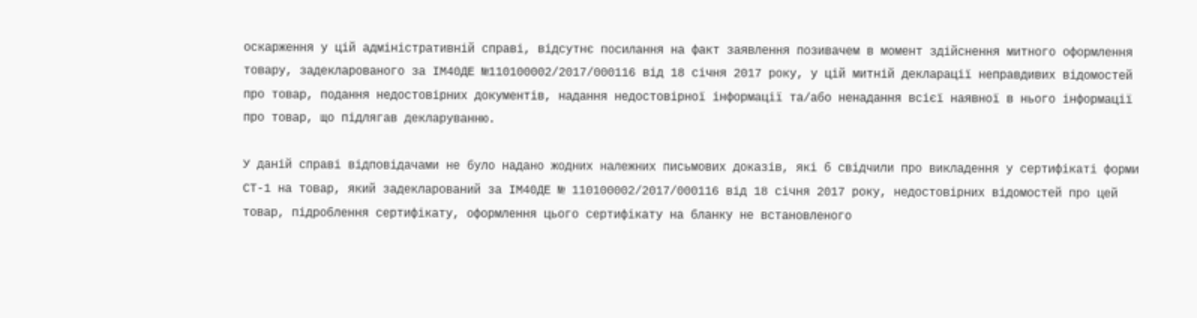оскарження у цій адміністративній справі, відсутнє посилання на факт заявлення позивачем в момент здійснення митного оформлення товару, задекларованого за ІМ40ДЕ №110100002/2017/000116 від 18 січня 2017 року, у цій митній декларації неправдивих відомостей про товар, подання недостовірних документів, надання недостовірної інформації та/або ненадання всієї наявної в нього інформації про товар, що підлягав декларуванню.

У даній справі відповідачами не було надано жодних належних письмових доказів, які б свідчили про викладення у сертифікаті форми СТ-1 на товар, який задекларований за ІМ40ДЕ № 110100002/2017/000116 від 18 січня 2017 року, недостовірних відомостей про цей товар, підроблення сертифікату, оформлення цього сертифікату на бланку не встановленого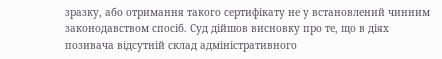зразку, або отримання такого сертифікату не у встановлений чинним законодавством спосіб. Суд дійшов висновку про те, що в діях позивача відсутній склад адміністративного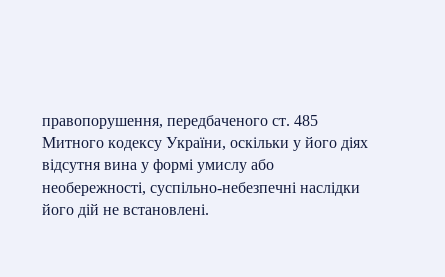правопорушення, передбаченого ст. 485 Митного кодексу України, оскільки у його діях відсутня вина у формі умислу або необережності, суспільно-небезпечні наслідки його дій не встановлені.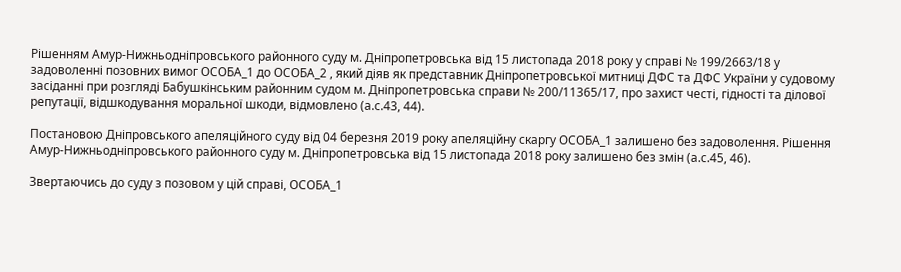Рішенням Амур-Нижньодніпровського районного суду м. Дніпропетровська від 15 листопада 2018 року у справі № 199/2663/18 у задоволенні позовних вимог ОСОБА_1 до ОСОБА_2 , який діяв як представник Дніпропетровської митниці ДФС та ДФС України у судовому засіданні при розгляді Бабушкінським районним судом м. Дніпропетровська справи № 200/11365/17, про захист честі, гідності та ділової репутації, відшкодування моральної шкоди, відмовлено (а.с.43, 44).

Постановою Дніпровського апеляційного суду від 04 березня 2019 року апеляційну скаргу ОСОБА_1 залишено без задоволення. Рішення Амур-Нижньодніпровського районного суду м. Дніпропетровська від 15 листопада 2018 року залишено без змін (а.с.45, 46).

Звертаючись до суду з позовом у цій справі, ОСОБА_1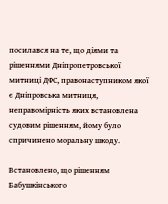посилався на те, що діями та рішеннями Дніпропетровської митниці ДФС, правонаступником якої є Дніпровська митниця, неправомірність яких встановлена судовим рішенням, йому було спричинено моральну шкоду.

Встановлено, що рішенням Бабушкінського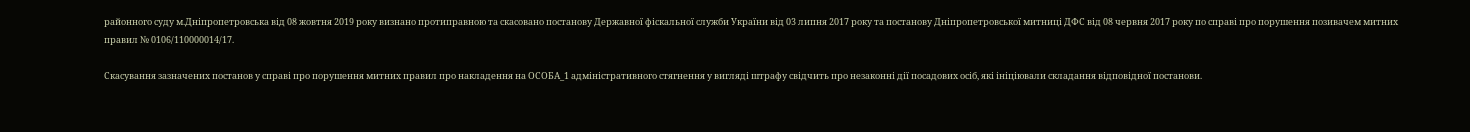районного суду м.Дніпропетровська від 08 жовтня 2019 року визнано протиправною та скасовано постанову Державної фіскальної служби України від 03 липня 2017 року та постанову Дніпропетровської митниці ДФС від 08 червня 2017 року по справі про порушення позивачем митних правил № 0106/110000014/17.

Скасування зазначених постанов у справі про порушення митних правил про накладення на ОСОБА_1 адміністративного стягнення у вигляді штрафу свідчить про незаконні дії посадових осіб, які ініціювали складання відповідної постанови.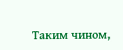Таким чином,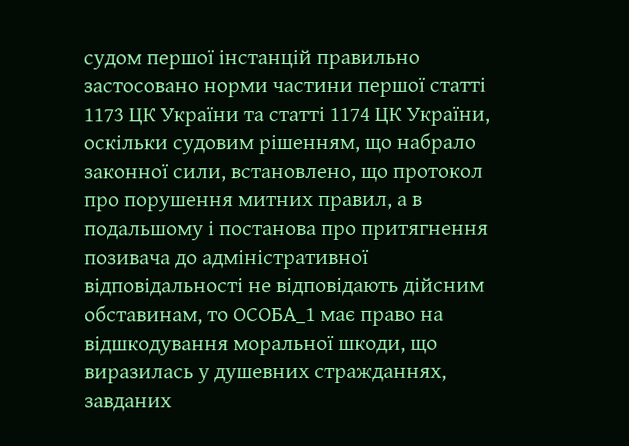судом першої інстанцій правильно застосовано норми частини першої статті 1173 ЦК України та статті 1174 ЦК України, оскільки судовим рішенням, що набрало законної сили, встановлено, що протокол про порушення митних правил, а в подальшому і постанова про притягнення позивача до адміністративної відповідальності не відповідають дійсним обставинам, то ОСОБА_1 має право на відшкодування моральної шкоди, що виразилась у душевних стражданнях, завданих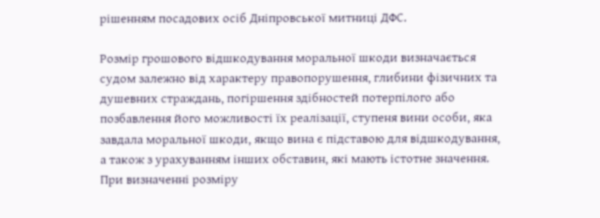рішенням посадових осіб Дніпровської митниці ДФС.

Розмір грошового відшкодування моральної шкоди визначається судом залежно від характеру правопорушення, глибини фізичних та душевних страждань, погіршення здібностей потерпілого або позбавлення його можливості їх реалізації, ступеня вини особи, яка завдала моральної шкоди, якщо вина є підставою для відшкодування, а також з урахуванням інших обставин, які мають істотне значення. При визначенні розміру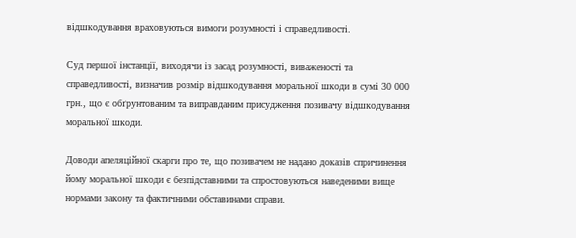відшкодування враховуються вимоги розумності і справедливості.

Суд першої інстанції, виходячи із засад розумності, виваженості та справедливості, визначив розмір відшкодування моральної шкоди в сумі 30 000 грн., що є обґрунтованим та виправданим присудження позивачу відшкодування моральної шкоди.

Доводи апеляційної скарги про те, що позивачем не надано доказів спричинення йому моральної шкоди є безпідставними та спростовуються наведеними вище нормами закону та фактичними обставинами справи.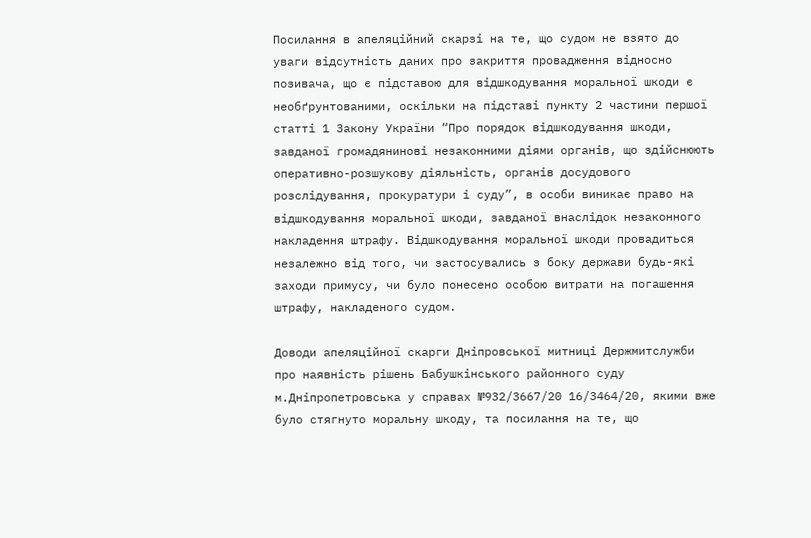Посилання в апеляційний скарзі на те, що судом не взято до уваги відсутність даних про закриття провадження відносно позивача, що є підставою для відшкодування моральної шкоди є необґрунтованими, оскільки на підставі пункту 2 частини першої статті 1 Закону України “Про порядок відшкодування шкоди, завданої громадянинові незаконними діями органів, що здійснюють оперативно-розшукову діяльність, органів досудового розслідування, прокуратури і суду”, в особи виникає право на відшкодування моральної шкоди, завданої внаслідок незаконного накладення штрафу. Відшкодування моральної шкоди провадиться незалежно від того, чи застосувались з боку держави будь-які заходи примусу, чи було понесено особою витрати на погашення штрафу, накладеного судом.

Доводи апеляційної скарги Дніпровської митниці Держмитслужби про наявність рішень Бабушкінського районного суду м.Дніпропетровська у справах №932/3667/20 16/3464/20, якими вже було стягнуто моральну шкоду, та посилання на те, що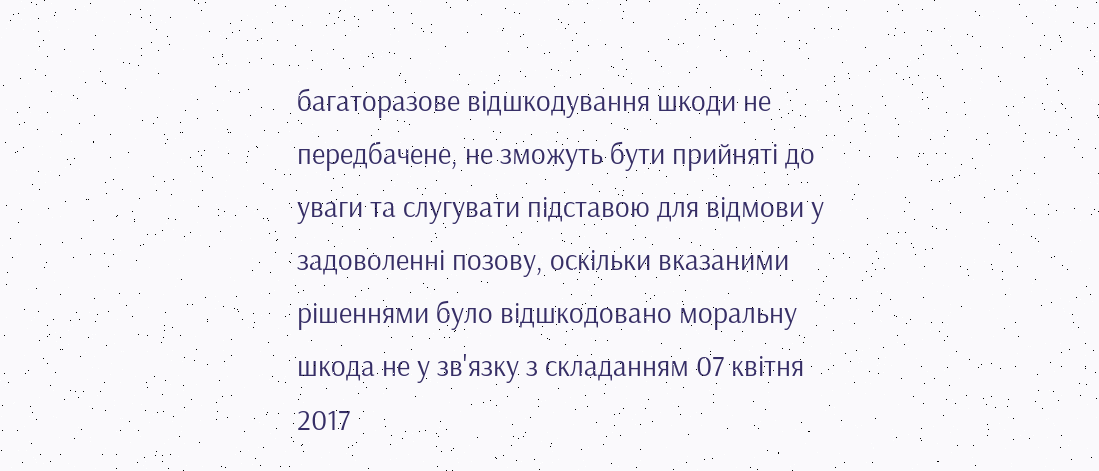багаторазове відшкодування шкоди не передбачене, не зможуть бути прийняті до уваги та слугувати підставою для відмови у задоволенні позову, оскільки вказаними рішеннями було відшкодовано моральну шкода не у зв'язку з складанням 07 квітня 2017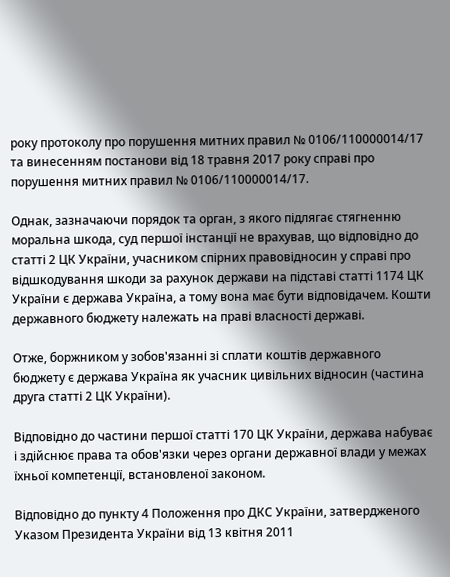року протоколу про порушення митних правил № 0106/110000014/17 та винесенням постанови від 18 травня 2017 року справі про порушення митних правил № 0106/110000014/17.

Однак, зазначаючи порядок та орган, з якого підлягає стягненню моральна шкода, суд першої інстанції не врахував, що відповідно до статті 2 ЦК України, учасником спірних правовідносин у справі про відшкодування шкоди за рахунок держави на підставі статті 1174 ЦК України є держава Україна, а тому вона має бути відповідачем. Кошти державного бюджету належать на праві власності державі.

Отже, боржником у зобов'язанні зі сплати коштів державного бюджету є держава Україна як учасник цивільних відносин (частина друга статті 2 ЦК України).

Відповідно до частини першої статті 170 ЦК України, держава набуває і здійснює права та обов'язки через органи державної влади у межах їхньої компетенції, встановленої законом.

Відповідно до пункту 4 Положення про ДКС України, затвердженого Указом Президента України від 13 квітня 2011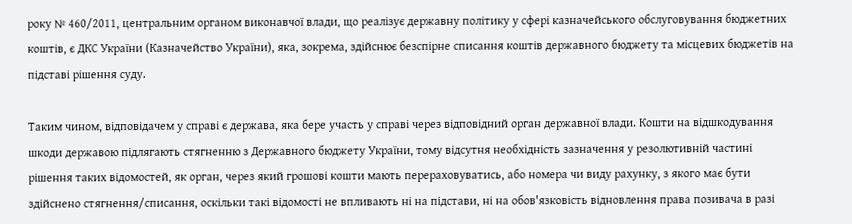року № 460/2011, центральним органом виконавчої влади, що реалізує державну політику у сфері казначейського обслуговування бюджетних коштів, є ДКС України (Казначейство України), яка, зокрема, здійснює безспірне списання коштів державного бюджету та місцевих бюджетів на підставі рішення суду.

Таким чином, відповідачем у справі є держава, яка бере участь у справі через відповідний орган державної влади. Кошти на відшкодування шкоди державою підлягають стягненню з Державного бюджету України, тому відсутня необхідність зазначення у резолютивній частині рішення таких відомостей, як орган, через який грошові кошти мають перераховуватись, або номера чи виду рахунку, з якого має бути здійснено стягнення/списання, оскільки такі відомості не впливають ні на підстави, ні на обов'язковість відновлення права позивача в разі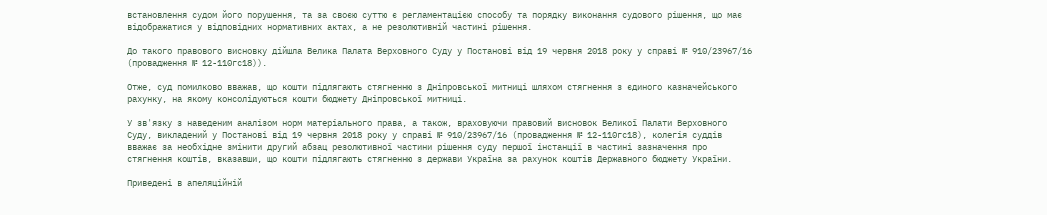встановлення судом його порушення, та за своєю суттю є регламентацією способу та порядку виконання судового рішення, що має відображатися у відповідних нормативних актах, а не резолютивній частині рішення.

До такого правового висновку дійшла Велика Палата Верховного Суду у Постанові від 19 червня 2018 року у справі № 910/23967/16 (провадження № 12-110гс18)).

Отже, суд помилково вважав, що кошти підлягають стягненню з Дніпровської митниці шляхом стягнення з єдиного казначейського рахунку, на якому консолідуються кошти бюджету Дніпровської митниці.

У зв'язку з наведеним аналізом норм матеріального права, а також, враховуючи правовий висновок Великої Палати Верховного Суду, викладений у Постанові від 19 червня 2018 року у справі № 910/23967/16 (провадження № 12-110гс18), колегія суддів вважає за необхідне змінити другий абзац резолютивної частини рішення суду першої інстанції в частині зазначення про стягнення коштів, вказавши, що кошти підлягають стягненню з держави Україна за рахунок коштів Державного бюджету України.

Приведені в апеляційній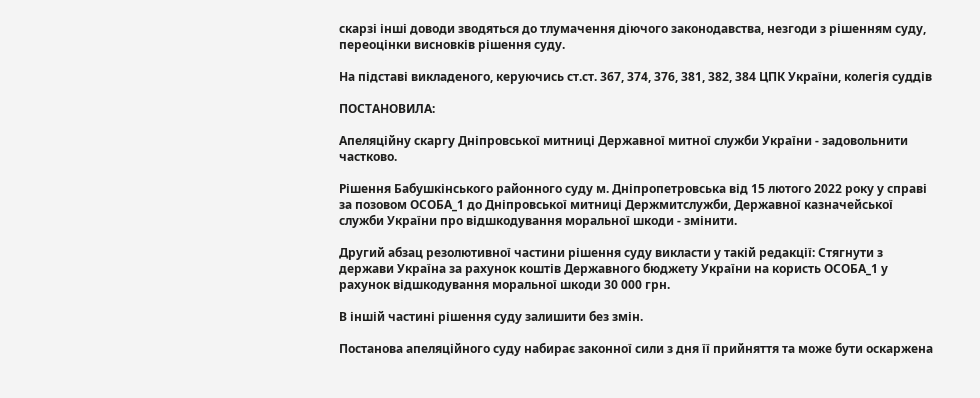скарзі інші доводи зводяться до тлумачення діючого законодавства, незгоди з рішенням суду, переоцінки висновків рішення суду.

На підставі викладеного, керуючись ст.ст. 367, 374, 376, 381, 382, 384 ЦПК України, колегія суддів

ПОСТАНОВИЛА:

Апеляційну скаргу Дніпровської митниці Державної митної служби України - задовольнити частково.

Рішення Бабушкінського районного суду м. Дніпропетровська від 15 лютого 2022 року у справі за позовом ОСОБА_1 до Дніпровської митниці Держмитслужби, Державної казначейської служби України про відшкодування моральної шкоди - змінити.

Другий абзац резолютивної частини рішення суду викласти у такій редакції: Стягнути з держави Україна за рахунок коштів Державного бюджету України на користь ОСОБА_1 у рахунок відшкодування моральної шкоди 30 000 грн.

В іншій частині рішення суду залишити без змін.

Постанова апеляційного суду набирає законної сили з дня її прийняття та може бути оскаржена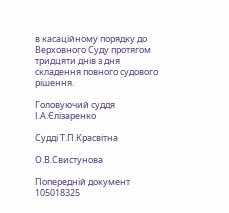в касаційному порядку до Верховного Суду протягом тридцяти днів з дня складення повного судового рішення.

Головуючий суддя І.А.Єлізаренко

Судді Т.П.Красвітна

О.В.Свистунова

Попередній документ
105018325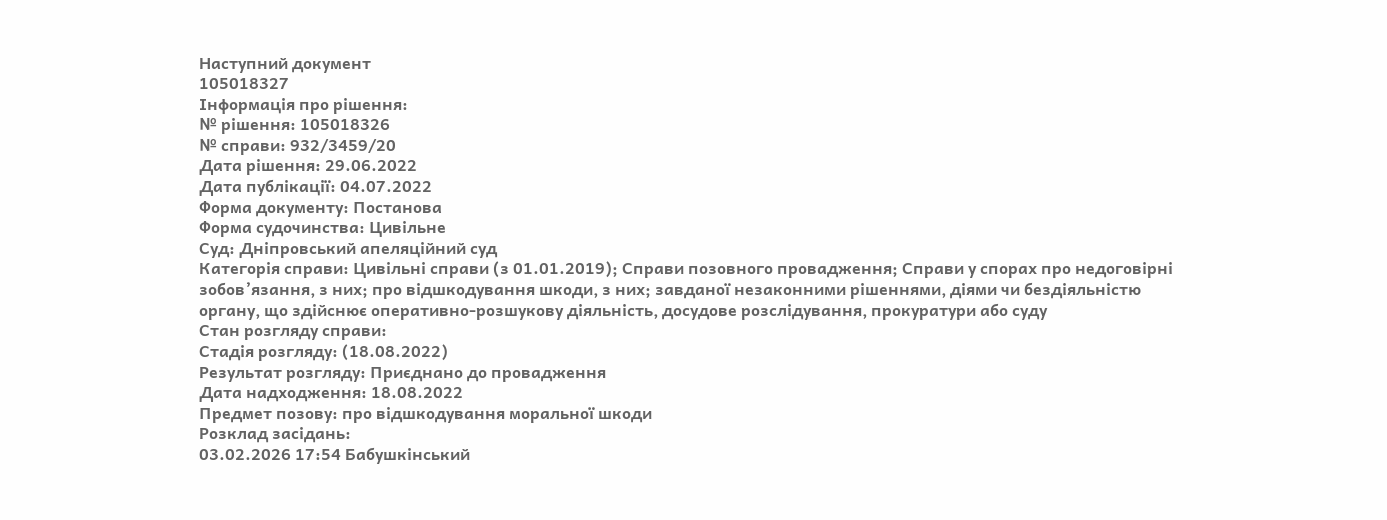Наступний документ
105018327
Інформація про рішення:
№ рішення: 105018326
№ справи: 932/3459/20
Дата рішення: 29.06.2022
Дата публікації: 04.07.2022
Форма документу: Постанова
Форма судочинства: Цивільне
Суд: Дніпровський апеляційний суд
Категорія справи: Цивільні справи (з 01.01.2019); Справи позовного провадження; Справи у спорах про недоговірні зобов’язання, з них; про відшкодування шкоди, з них; завданої незаконними рішеннями, діями чи бездіяльністю органу, що здійснює оперативно-розшукову діяльність, досудове розслідування, прокуратури або суду
Стан розгляду справи:
Стадія розгляду: (18.08.2022)
Результат розгляду: Приєднано до провадження
Дата надходження: 18.08.2022
Предмет позову: про відшкодування моральної шкоди
Розклад засідань:
03.02.2026 17:54 Бабушкінський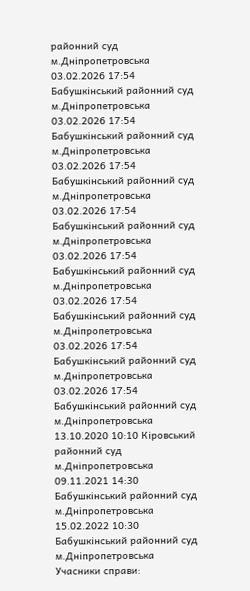районний суд м.Дніпропетровська
03.02.2026 17:54 Бабушкінський районний суд м.Дніпропетровська
03.02.2026 17:54 Бабушкінський районний суд м.Дніпропетровська
03.02.2026 17:54 Бабушкінський районний суд м.Дніпропетровська
03.02.2026 17:54 Бабушкінський районний суд м.Дніпропетровська
03.02.2026 17:54 Бабушкінський районний суд м.Дніпропетровська
03.02.2026 17:54 Бабушкінський районний суд м.Дніпропетровська
03.02.2026 17:54 Бабушкінський районний суд м.Дніпропетровська
03.02.2026 17:54 Бабушкінський районний суд м.Дніпропетровська
13.10.2020 10:10 Кіровський районний суд м.Дніпропетровська
09.11.2021 14:30 Бабушкінський районний суд м.Дніпропетровська
15.02.2022 10:30 Бабушкінський районний суд м.Дніпропетровська
Учасники справи: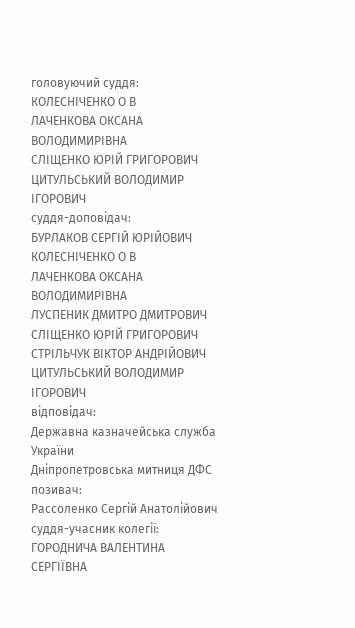головуючий суддя:
КОЛЕСНІЧЕНКО О В
ЛАЧЕНКОВА ОКСАНА ВОЛОДИМИРІВНА
СЛІЩЕНКО ЮРІЙ ГРИГОРОВИЧ
ЦИТУЛЬСЬКИЙ ВОЛОДИМИР ІГОРОВИЧ
суддя-доповідач:
БУРЛАКОВ СЕРГІЙ ЮРІЙОВИЧ
КОЛЕСНІЧЕНКО О В
ЛАЧЕНКОВА ОКСАНА ВОЛОДИМИРІВНА
ЛУСПЕНИК ДМИТРО ДМИТРОВИЧ
СЛІЩЕНКО ЮРІЙ ГРИГОРОВИЧ
СТРІЛЬЧУК ВІКТОР АНДРІЙОВИЧ
ЦИТУЛЬСЬКИЙ ВОЛОДИМИР ІГОРОВИЧ
відповідач:
Державна казначейська служба України
Дніпропетровська митниця ДФС
позивач:
Рассоленко Сергій Анатолійович
суддя-учасник колегії:
ГОРОДНИЧА ВАЛЕНТИНА СЕРГІЇВНА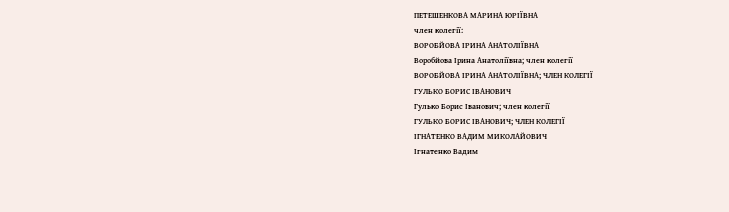ПЕТЕШЕНКОВА МАРИНА ЮРІЇВНА
член колегії:
ВОРОБЙОВА ІРИНА АНАТОЛІЇВНА
Воробйова Ірина Анатоліївна; член колегії
ВОРОБЙОВА ІРИНА АНАТОЛІЇВНА; ЧЛЕН КОЛЕГІЇ
ГУЛЬКО БОРИС ІВАНОВИЧ
Гулько Борис Іванович; член колегії
ГУЛЬКО БОРИС ІВАНОВИЧ; ЧЛЕН КОЛЕГІЇ
ІГНАТЕНКО ВАДИМ МИКОЛАЙОВИЧ
Ігнатенко Вадим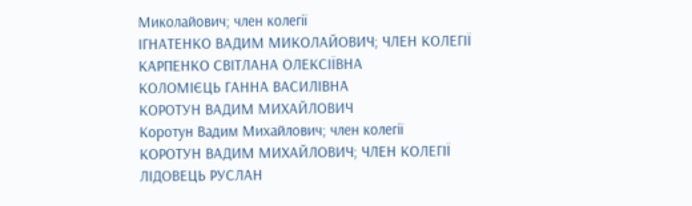Миколайович; член колегії
ІГНАТЕНКО ВАДИМ МИКОЛАЙОВИЧ; ЧЛЕН КОЛЕГІЇ
КАРПЕНКО СВІТЛАНА ОЛЕКСІЇВНА
КОЛОМІЄЦЬ ГАННА ВАСИЛІВНА
КОРОТУН ВАДИМ МИХАЙЛОВИЧ
Коротун Вадим Михайлович; член колегії
КОРОТУН ВАДИМ МИХАЙЛОВИЧ; ЧЛЕН КОЛЕГІЇ
ЛІДОВЕЦЬ РУСЛАН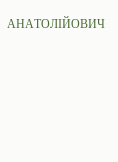АНАТОЛІЙОВИЧ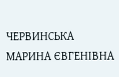ЧЕРВИНСЬКА МАРИНА ЄВГЕНІВНА